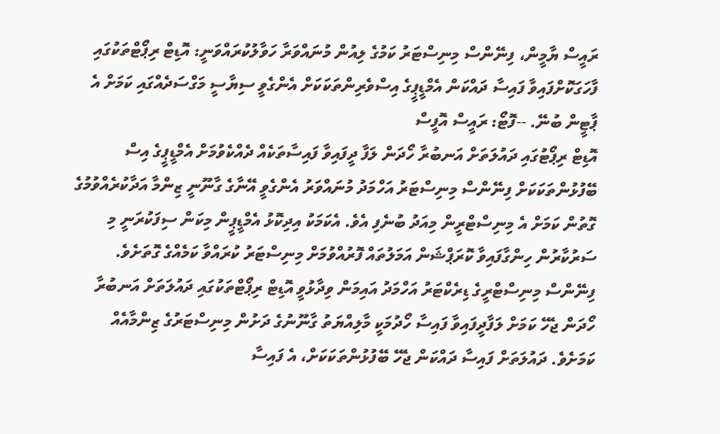ރައީސް ޔާމީން، ފިނޭންސް މިނިސްޓަރު ކަމުގެ ލިއުން މުނައްވަރާ ހަވާލުކުރައްވަނީ: އޮޑިޓް ރިޕޯޓްތަކުގައި ފާހަގަކޮށްފައިވާ ފައިސާ ދައްކަން އެމްޑީޕީގެ އިސްވެރިންތަކަކަށް އެންގެވީ ސިޔާސީ މަގްސަދެއްގައި ކަމަށް އެ ޕާޓީން ބުނޭ. --ފޮޓޯ: ރައީސް އޮފީސް
އޮޑިޓް ރިޕޯޓުގައި ދައުލަތަށް އަނބުރާ ހޯދަން ލަފާ ދީފައިވާ ފައިސާތަކެއް ދެއްކެވުމަށް އެމްޑީޕީގެ އިސް ބޭފުޅުންތަކަކަށް ފިނޭންސް މިނިސްޓަރު އަހްމަދު މުނައްވަރު އެންގެވީ އޭނާގެ ގާނޫނީ ޒިންމާ އަދާކުރެއްވުމުގެ ގޮތުން ކަމަށް އެ މިނިސްޓްރީން މިއަދު ބުނެފި އެވެ. އެކަމަކު އިދިކޮޅު އެމްޑީޕީން މިކަން ސިފަކުރަނީ މި ސަރުކާރުން ހިންގާފައިވާ ކޮރަޕްޝަން އަމަލުތައް ފޮރުއްވުމަށް މިނިސްޓަރު ކުރައްވާ ކަމެއްގެ ގޮތަށެވެ.
ފިނޭންސް މިނިސްޓްރީގެ ޑިރެކްޓަރު އަހްމަދު އައިމަން ވިދާޅުވީ އޮޑިޓް ރިޕޯޓްތަކުގައި ދައުލަތަށް އަނބުރާ ހޯދަން ޖެހޭ ކަމަށް ލަފާދީފައިވާ ފައިސާ ހޯދުމަކީ މާލިއްޔަތު ގާނޫނުގެ ދަށުން މިނިސްޓަރުގެ ޒިންމާއެއް ކަމަށެވެ. ދައުލަތަށް ފައިސާ ދައްކަން ޖެހޭ ބޭފުޅުންތަކަކަށް، އެ ފައިސާ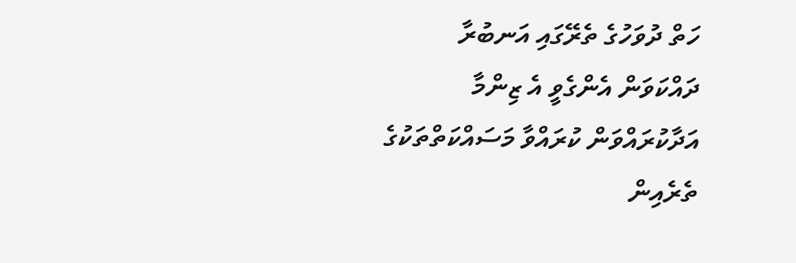ހަތް ދުވަހުގެ ތެރޭގައި އަނބުރާ ދައްކަވަން އެންގެވީ އެ ޒިންމާ އަދާކުރައްވަން ކުރައްވާ މަސައްކަތްތަކުގެ ތެރެއިން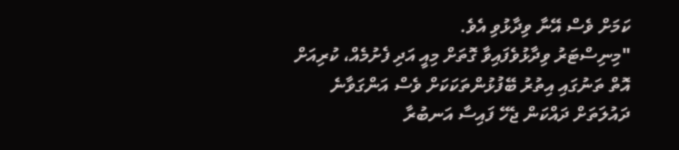ކަމަށް ވެސް އޭނާ ވިދާޅުވި އެވެ.
"މިނިސްޓަރު ވިދާޅުވެފައިވާ ގޮތަށް މިއީ އަދި ފެށުމެއް، ކުރިއަށް އޮތް ތަނުގައި އިތުރު ބޭފުޅުންތަކަކަށް ވެސް އަންގަވާނެ ދައުލަތަށް ދައްކަން ޖެހޭ ފައިސާ އަނބުރާ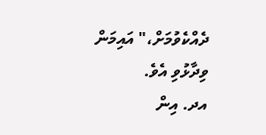ދެއްކެވުމަށް،" އައިމަން ވިދާޅުވި އެވެ.
އދ. އިން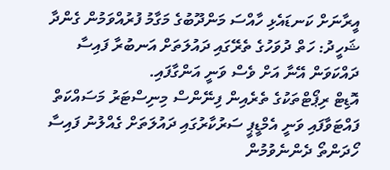އީރާނަށް ކަނޑައެޅި ހާއްސަ މަންދޫބުގެ މަގާމު ފުރުއްވަމުން ގެންދާ ޝަހީދު: ހަތް ދުވަހުގެ ތެރޭގައި ދައުލަތަށް އަނބުރާ ފައިސާ ދައްކަވަން އޭނާ އަށް ވެސް ވަނީ އަންގާފައި.
އޮޑިޓް ރިޕޯޓްތަކުގެ ތެރެއިން ފިނޭންސް މިނިސްޓަރު މަސައްކަތް ފައްޓަވާފައި ވަނީ އެމްޑީޕީ ސަރުކާރުގައި ދައުލަތަށް ގެއްލުނު ފައިސާ ހޯދަންތޯ ދެންނެވުމުން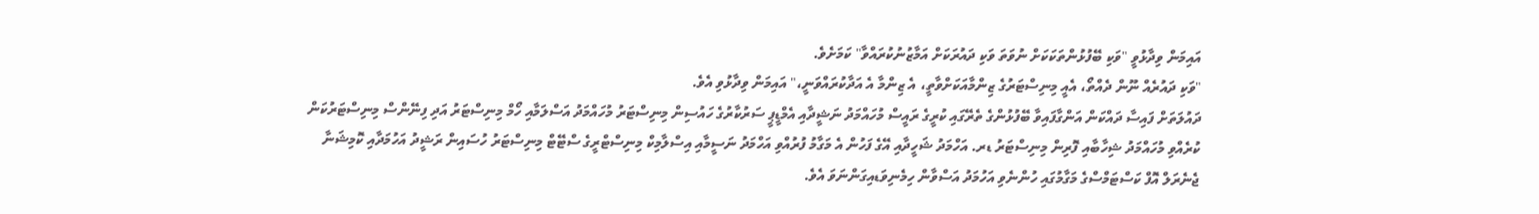އައިމަން ވިދާޅުވީ "ވަކި ބޭފުޅުންތަކަކަށް ނުވަތަ ވަކި ދައުރަކަށް އަމާޒުނުކުރައްވާ" ކަމަށެވެ.
"ވަކި ދައުރެއް ނޫން ދެއްތޯ، އެއީ މިނިސްޓަރުގެ ޒިންމާއަކަށްވާތީ، އެ ޒިންމާ އެ އަދާކުރައްވަނީ،" އައިމަން ވިދާޅުވި އެވެ.
ދައުލަތަށް ފައިސާ ދައްކަން އަންގާފައިވާ ބޭފުޅުންގެ ތެރޭގައި ކުރީގެ ރައީސް މުހައްމަދު ނަޝީދާއި އެމްޑީޕީ ސަރުކާރުގެ ހައުސިން މިނިސްޓަރު މުހައްމަދު އަސްލަމާއި ހޯމް މިނިސްޓަރު އަދި ފިނޭންސް މިނިސްޓަރުކަން ކުރެއްވި މުހައްމަދު ޝިހާބާއި ފޮރިން މިނިސްޓަރު ޑރ. އަހްމަދު ޝަހީދާއި އޭގެ ފަހުން އެ މަގާމު ފުރުއްވި އަހްމަދު ނަސީމާއި އިސްލާމިކް މިނިސްޓްރީގެ ސްޓޭޓް މިނިސްޓަރު ހުސައިން ރަޝީދު އަހުމަދާއި ކޮމިޝަނާ ޖެނެރަލް އޮފް ކަސްޓަމްސްގެ މަގާމުގައި ހުންނެވި އަހުމަދު އަސްވާން ހިމެނިވަޑއިގަންނަވަ އެވެ.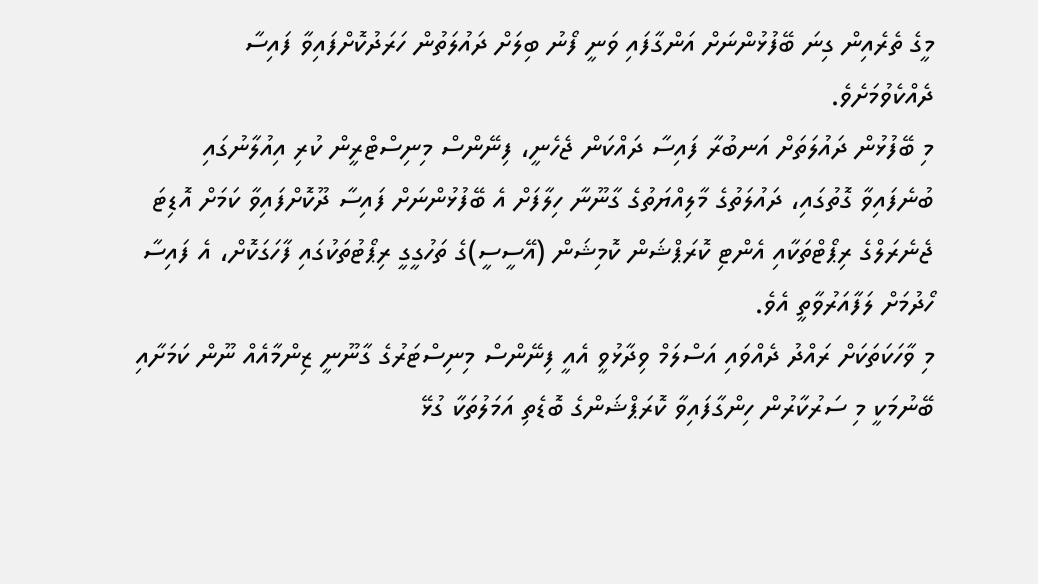މީގެ ތެރެއިން ގިނަ ބޭފުޅުންނަށް އަންގާފައި ވަނީ ފޯނު ބިލަށް ދައުލަތުން ހަރަދުކޮށްފައިވާ ފައިސާ ދެއްކެވުމަށެވެ.
މި ބޭފުޅުން ދައުލަތަށް އަނބުރާ ފައިސާ ދައްކަން ޖެހެނީ، ފިނޭންސް މިނިސްޓްރީން ކުރި އިއުލާނުގައި ބުނެފައިވާ ގޮތުގައި، ދައުލަތުގެ މާލިއްޔަތުގެ ގާނޫނާ ހިލާފަށް އެ ބޭފުޅުންނަށް ފައިސާ ދޫކޮށްފައިވާ ކަމަށް އޮޑިޓަ ޖެނެރަލްގެ ރިޕޯޓްތަކާއި އެންޓި ކޮރަޕްޝަން ކޮމިޝަން (އޭސީސީ)ގެ ތަހުގީގީ ރިޕޯޓުތަކުގައި ފާހަގަކޮށް، އެ ފައިސާ ހޯދުމަށް ލަފާއަރުވާތީ އެވެ.
މި ވާހަކަތަކަށް ރައްދު ދެއްވައި އަސްލަމް ވިދާޅުވީ އެއީ ފިނޭންސް މިނިސްޓަރުގެ ގާނޫނީ ޒިންމާއެއް ނޫން ކަމަށާއި ބޭނުމަކީ މި ސަރުކާރުން ހިންގާފައިވާ ކޮރަޕްޝަންގެ ބޮޑެތި އަމަލުތަކާ ގުޅޭ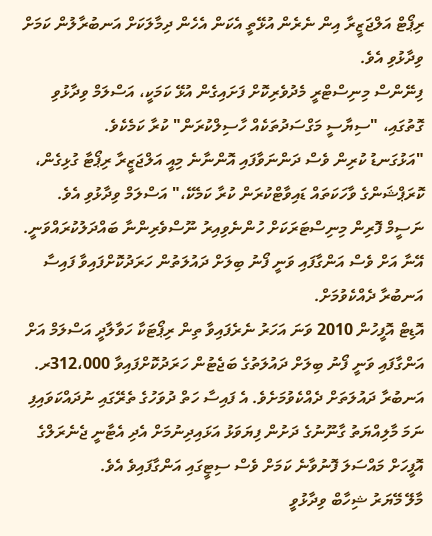ރިޕޯޓް އަލްޖަޒީރާ އިން ނެރެން އުޅޭތީ އެކަން އެހެން ދިމާލަކަށް އަނބުރާލުން ކަމަށް ވިދާޅުވި އެވެ.
ފިނޭންސް މިނިސްޓްރީ މެދުވެރިކޮށް ފަށައިގެން އުޅޭ ކަމަކީ، އަސްލަމް ވިދާޅުވި ގޮތުގައި، "ސިޔާސީ މަގްސަދުތަކެއް ހާސިލްކުރަން" ކުރާ ކަމެކެވެ.
"އަޅުގަނޑު ކުރިން ވެސް ދަންނަވާފައި އޮންނާނެ މިއީ އަލްޖަޒީރާ ރިޕޯޓާ ގުޅިގެން، ކޮރަޕްޝަންގެ ވާހަކަތައް ޑައިވާޓްކުރަން ކުރާ ކަމެކޭ،" އަސްލަމް ވިދާޅުވި އެވެ.
ނަސީމް ފޮރިން މިނިސްޓަރަކަށް ހުންނެވިއިރު ނޫސްވެރިންނާ ބައްދަލުކުރައްވަނީ. އޭނާ އަށް ވެސް އަންގާފައި ވަނީ ފޯނު ބިލަށް ދައުލަތުން ހަރަދުކޮށްފައިވާ ފައިސާ އަނބުރާ ދެއްކެވުމަށް.
އޮޑިޓް އޮފީހުން 2010 ވަނަ އަހަރު ނެރެފައިވާ ތިން ރިޕޯޓަކާ ހަވާލާދީ އަސްލަމް އަށް އަންގާފައި ވަނީ ފޯނު ބިލަށް ދައުލަތުގެ ބަޖެޓުން ހަރަދުކޮށްފައިވާ 312،000ރ. އަނބުރާ ދައުލަތަށް ދެއްކެވުމަށެވެ. އެ ފައިސާ ހަތް ދުވަހުގެ ތެރޭގައި ނުދައްކަވައިފި ނަމަ މާލިއްޔަތު ގާނޫނުގެ ދަށުން ފިޔަވަޅު އަޅައިދިނުމަށް އެދި އެޓާނީ ޖެނެރަލްގެ އޮފީހަށް މައްސަލަ ފޮނުވާނެ ކަމަށް ވެސް ސިޓީގައި އަންގާފައިވެ އެވެ.
މާލޭ މޭޔަރު ޝިހާބް ވިދާޅުވީ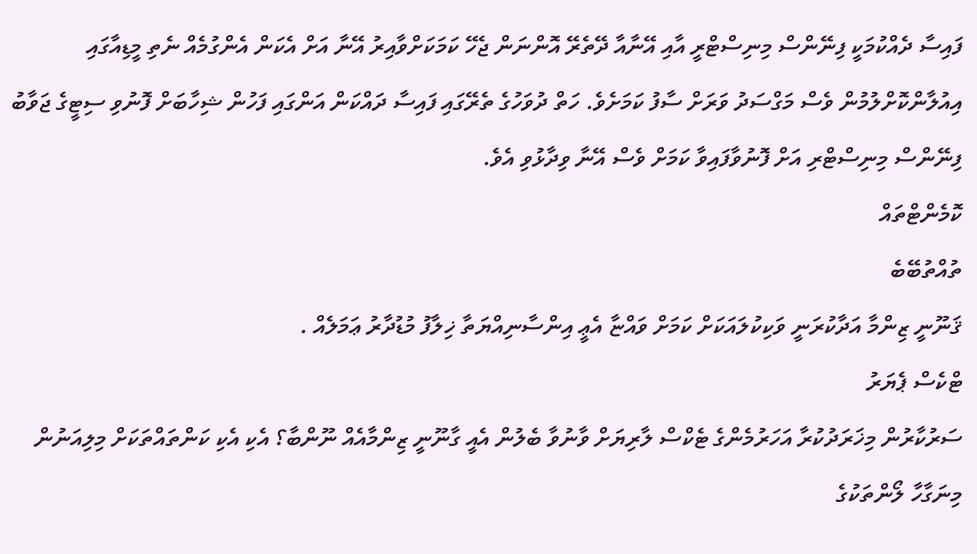ފައިސާ ދެއްކުމަކީ ފިނޭންސް މިނިސްޓްރީ އާއި އޭނާއާ ދޭތެރޭ އޮންނަން ޖެހޭ ކަމަކަށްވާއިރު އޭނާ އަށް އެކަން އެންގުމެއް ނެތި މީޑިއާގައި އިއުލާންކޮށްލުމުން ވެސް މަގްސަދު ވަރަށް ސާފު ކަމަށެވެ. ހަތް ދުވަހުގެ ތެރޭގައި ފައިސާ ދައްކަން އަންގައި ފަހުން ޝިހާބަށް ފޮނުވި ސިޓީގެ ޖަވާބު ފިނޭންސް މިނިސްޓްރި އަށް ފޮނުވާފައިވާ ކަމަށް ވެސް އޭނާ ވިދާޅުވި އެވެ.
ކޮމެންޓްތައް
ތުއްތުބޭބެ
ޤަނޫނީ ޒިންމާ އަދާކުރަނީ ވަކިކުލައަކަށް ކަމަށް ވައްޏާ އެޢީ އިންސާނިއްޔަތާ ޚިލާފު މުޑުދާރު ޢަމަލެއް .
ޓްކެސް ޕެޔަރު
ސަރުކާރުން މިޚަރަދުކުރާ އަހަރުމެންގެ ޓެކްސް ލާރިޔަށް ވާނުވާ ބެލުން އެއީ ގާނޫނީ ޒިންމާއެއް ނޫންބާ؟ އެކި އެކި ކަންތައްތަކަށް މިލިއަނުން މިނަގާހާ ލޯންތަކުގެ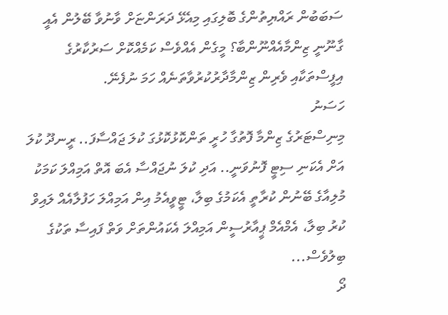ސަބަބުން ރައްޔިތުންގެ ބޮލިގައި މިއެޅޭ ދަރަންޏަށް ވާނުވާ ބޭލުން އެއީ ގާނޫނީ ޒިންމާއެއްނޫންބާ؟ މީގެން އެއްވެސް ކަމެއްކޮށް ސަރުކާރުގެ އިފީސްތަކާއި ވެރިން ޒިންމާދާރުކުރުވާތަނެއް ހަމަ ނުފެނޭ.
ހަސަނު
މިނިސްޓަރުގެ ޒިންމާ ފޮތުގާ ހުރީ ތަންކޮޅުކޮޅުގަ ކުލަ ޖައްސާފަ.. ރީނދޫ ކުލަ އަށް އެކަނި ސިޓީ ފޮނުވަނީ.. އަދި ކުލަ ނުޖައްސާ އެބަ އޮތް އަމިއްލަ ކަމަކު މުލިއާގެ ބޭނުން ކުރާތީ އެކަމުގެ ބިލާ، ޓީވީއެމު އިން އަމިއްލަ ހަފުލާއެއް ލައިވް ކުރު ބިލާ، އެމްއެމް ޕީއާރުސީން އަމިއްލަ އެކައުންތަށް ވަތް ފައިސާ ތަކުގެ ބިލުވެސް...
ދޯ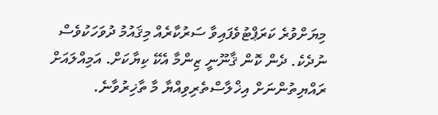މިޔަށްވުރެ ކަރަޕްޓުވެފައިވާ ސަރުކާރެއް މިޤައުމު ދުވަހަކުވެސް ނުދެކެ. ދެން ކޮން ޤާނޫނީ ޒިންމާ އެކޭ ކިޔާކަށް. އަމިއްލައަށް ރައްޔިތުންނަށް އިޚްލާސްތެރިވިއްޔާ މާ ތާޚިރުވާނެ.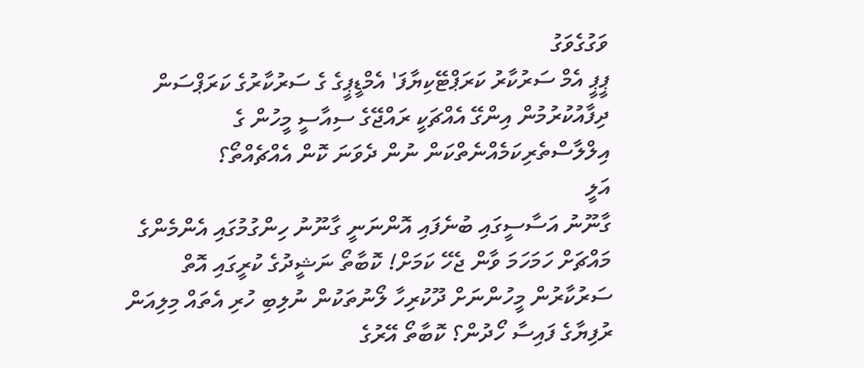ވަގުގެވަގު
ޕީޕީ އެމް ސަރުކާރު ކަރަޕްޓޭކިޔާފަ' އެމްޑީޕީގެ ގެ ސަރުކާރުގެ ކަރަޕްސަން ދިފާއުކުރުމުން އިންގޭ އެއްޗަކީ ރައްޖޭގެ ސިއާސީ މީހުން ގެ އިލްލާސްތެރިކަމެއްނެތްކަން ނުން ދެވަނަ ކޮން އެއްޗެއްތޯ؟
އަލީ
ގާނޫނު އަސާސީގައި ބުނެފައި އޮންނަނީ ގާނޫނު ހިންގުމުގައި އެންމެންގެ މައްޗަށް ހަމަހަމަ ވާން ޖެހޭ ކަމަށް! ކޮބާތޯ ނަޝީދުގެ ކުރީގައި އޮތް ސަރުކާރުން މީހުންނަށް ދޫކުރިހާ ލޯނުތަކުން ނުލިބި ހުރި އެތައް މިލިއަން ރުފިޔާގެ ފައިސާ ހޯދުން؟ ކޮބާތޯ އޭރުގެ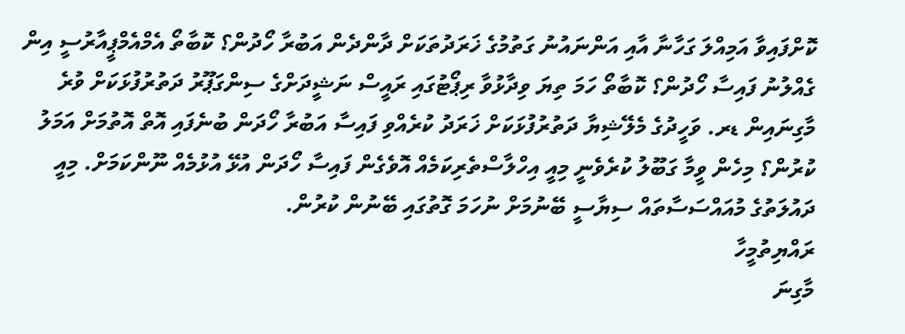ކޮށްފައިވާ އަމިއްލަ ގަހާނާ އާއި އަންނައުނު ގަތުމުގެ ޚަރަދުތަކަށް ދާންދެން އަބުރާ ހޯދުން؟ ކޮބާތޯ އެމްއެމްޕީއާރުސީ އިން ގެއްލުނު ފައިސާ ހޯދުން؟ ކޮބާތޯ ހަމަ ތިޔަ ވިދާޅުވާ ރިޕޯޓުގައި ރައީސް ނަޝީދަށްގެ ސިންގަޕޫރު ދަތުރުފުޅަކަށް ވުރެ މާގިނައިން ޑރ. ވަހީދުގެ މެލޭޝިޔާ ދަތުރުފުޅަކަށް ޚަރަދު ކުރެއްވި ފައިސާ އަބުރާ ހޯދަން ބުނެފައި އޮތް އޮތުމަށް އަމަލު ކުރުން؟ މިހެން ވީމާ ގަބޫލު ކުރެވެނީ މިއީ އިހްލާސްތެރިކަމެއް އޮވެގެން ފައިސާ ހޯދަން އުޅޭ އުޅުމެއް ނޫންކަމަށް. މިއީ ދައުލަތުގެ މުއައްސަސާތައް ސިޔާސީ ބޭނުމަށް ނުހަމަ ގޮތުގައި ބޭނުން ކުރުން.
ރައްޔިތުމީހާ
މާގިނަ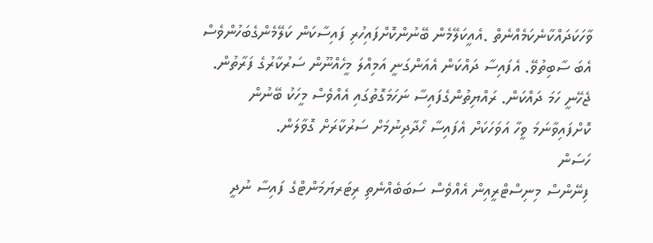ވާހަކަދައްކާނެކަމެއްނެތް .އެއީކަލޭމެން ބޭނުންކޮށްފައިހުރި ފައިސާކަން ކަލޭމެންގެބަހުންވެސް އެބަ ސާބިތުވޭ. އެފައިސާ ދައްކަން އެއަންގަނީ އަމިއްލަ މީހެއްނޫން ސަރުކާރުގެ ފަރާތުން. ޖެހޭނީ ހަމަ ދައްކަން. ރައްޔިތުންގެފައިސާ ނަހަމަގޮތުގައި އެއްވެސް މީހަކު ބޭނުން ކޮށްފައިވާނަމަ ވީހާ އަވަހަކަށް އެފައިސާ ހޯދާދިނުމަށް ސަރުކާރަށް ގޮވާލަން.
ހަސަން
ފިނޭންސް މިނިސްޓްރީއިން އެއްވެސް ސަބަބެއްނެތި ރިޓަރޔަމަންޓްގެ ފައިސާ ނުދީ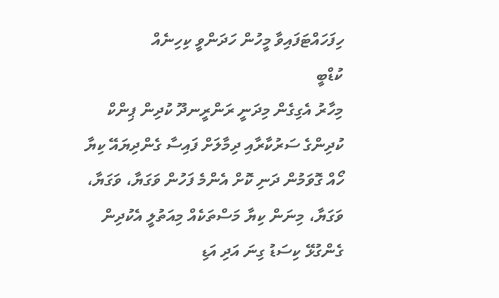ހިފަހައްޓަފައިވާ މީހުން ހަދަންވީ ކިހިނެއް
ކުޑްބީ
މިހާރު އެގިގެން މިދަނީ ރަންރީނދޫ ކުދިން ޕިންކް ކުދިންގެ ސަރުކާރާއި ދިމާލަށް ފައިސާ ގެންދިޔައޭ ކިޔާ ހޯއް ގޮވަމުން ދަނި ކޮށް އެންމެ ފަހުން ވަގަޔާ، ވަގަޔާ، ވަގަޔާ، މިނަން ކިޔާ މަސްތަކެއް މިއަތުލީ އެކުދިން ގެންގުޅޭ ކިސަޑު ގިނަ އަދި އަޑި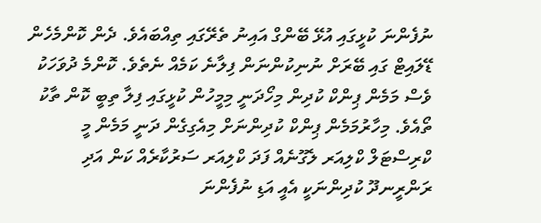ނުފެންނަ ކުޅީގައި އުޅޭ ބޭންގް އައިނު ތެރޭގައި ތިއްބައެވެ. ދެން ކޮންމެހެން ޑޭލައިޓް ގައި ބޭރަށް ނުނިކުންނަން ފިލާނެ ކަމެއް ނެތެވެ. ކޮންމެ ދުވަހަކު ވެސް މަމެން ޕިންކް ކުދިން މިހޯދަނީ މިމީހުން ކުޅީގައި ފިލާ ތިބީ ކޮން ތާކު ތޯއެވެ. މިހާރުމަމެން ޕިންކް ކުދިންނަށް މިއެގިގެން ދަނީ މަމެން މީ ކްރިސްޓަލް ކްލިއަރ ލެގޫނެއް ފަދަ ކްލިއަރ ސަރުކާރެއް ކަން އަދި ރަންރީނދޫ ކުދިންނަކީ އެއީ އަޑި ނުފެންނަ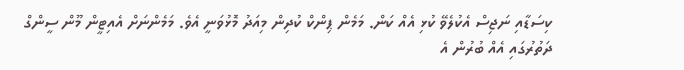ކިސަޑާއި ނަޖިސް އެކުލެވޭ ކުޅި އެއް ކަން. މަމެން ޕިންކް ކުދިން މިއަދު މޮޅުވަނީ އެވެ. މަމެންނަށް އެއިޓީން މޫން ސީންގް ދަތުރުގައި އެއް ބުރުން އެ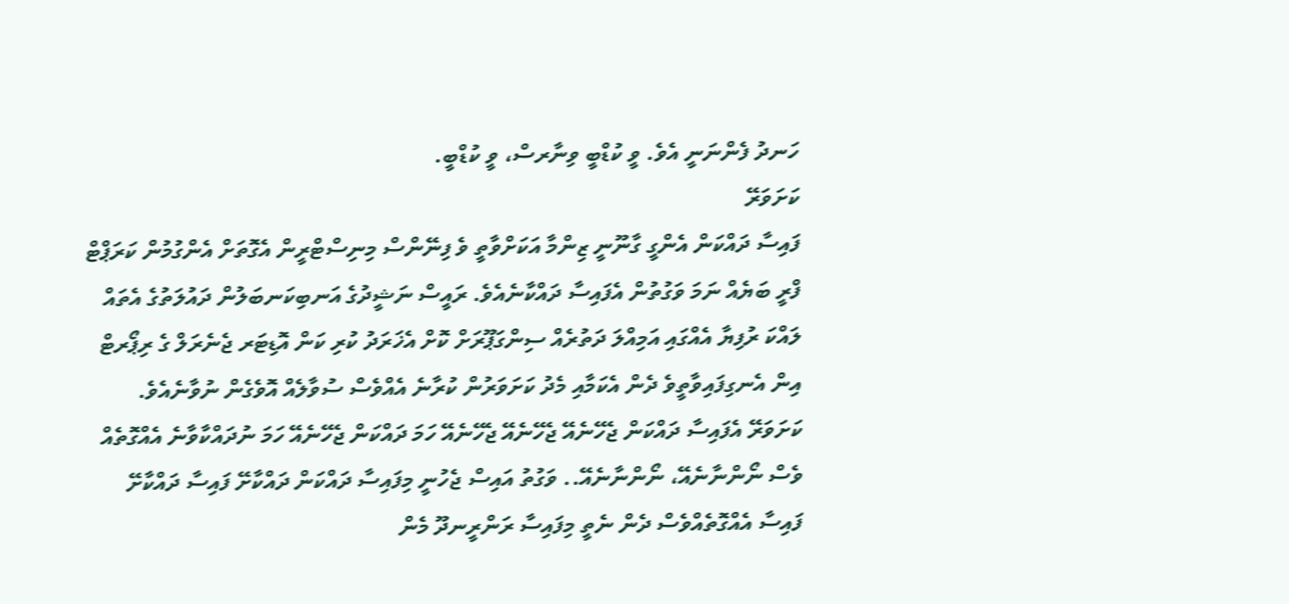ހަނދު ފެންނަނީ އެވެ. ވީ ކުޑްބީ ވިނާރސް، ވީ ކުޑްބީ.
ކަށަވަރޭ
ފައިސާ ދައްކަން އެންގީ ގާނޫނީ ޒިންމާ އަކަށްވާތީ ވެ ފިނޭންސް މިނިސްޓްރީން އެގޮތަށް އެންގުމުން ކަރަޕްޓް ފްރީ ބަޔެއް ނަމަ ވަގުތުން އެފައިސާ ދައްކާނެއެވެ. ރައީސް ނަޝީދުގެ އަނބިކަނބަލުން ދައުލަތުގެ އެތައް ލައްކަ ރުފިޔާ އެއްގައި އަމިއްލަ ދަތުރެއް ސިންގަޕޫރަށް ކޮށް އެޚަރަދު ކުރި ކަން އޮޑިޓަރ ޖެނެރަލް ގެ ރިޕޯރޓް އިން އެނގިފައިވާތީވެ ދެން އެކަމާއި މެދު ކަށަވަރުން ކުރާނެ އެއްވެސް ސުވާލެއް އޮވެގެން ނުވާނެއެވެ. ކަށަވަރޭ އެފައިސާ ދައްކަން ޖެހޭނެއޭ ޖެހޭނެއޭ ޖެހޭނެއޭ ހަމަ ދައްކަން ޖެހޭނެއޭ ހަމަ ނުދައްކާވާނެ އެއްގޮތެއް ވެސް ނޯންނާނެއޭ، ނޯންނާނެއޭ.. ވަގުތު އައިސް ޖެހުނީ މިފައިސާ ދައްކަން ދައްކާށޭ ފައިސާ ދައްކާށޭ ފައިސާ އެއްގޮތެއްވެސް ދެން ނެތީ މިފައިސާ ރަންރީނދޫ މެން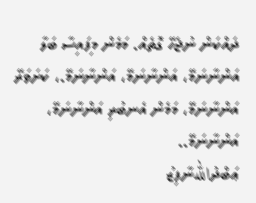ދައްކަން ނުޖެހޭ ގޮތެއް. މަމެން މިފައިސާ ބަލާ އަންނާނަމޭ، އަންނާނަމޭ، އަންނާނަމޭ.، ކަށަވަރޭ އަންނާނަމޭ، މަމެން އެނބުރި އަންނާނަމޭ، އަންނާނަމޭ..
ޢަބްދުاللهނާފިޒު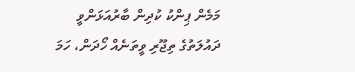މަމެން ޕިންކު ކުދިން ބާރުއަޅަންވީ ދައުލަތުގެ ތިޖޫރި ވީތަނެއް ހޯދަން، ހަމަ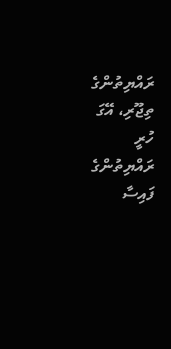ރައްޔިތުންގެ ތިޖޫރި، އޭގަ ހުރީ ރައްޔިތުންގެ ފައިސާ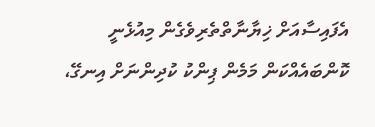އެފައިސާއަށް ޚިޔާނާތްތެރިވެގެން މިއުޅެނީ ކޮންބައެއްކަން މަމެން ޕިންކު ކުދިންނަށް އިނގޭ،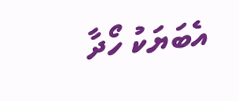އެބަޔަކު ހޯދާ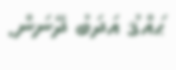ޙައްޤު އަދަބު ދޭނަން.